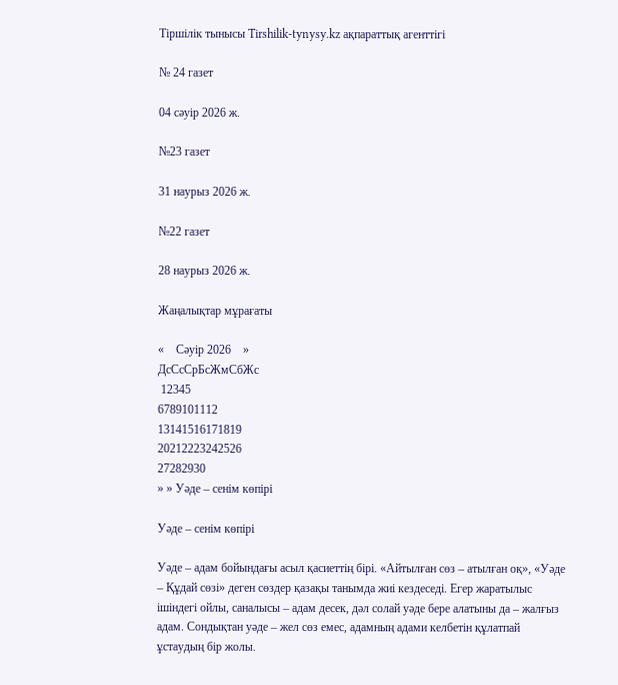Тіршілік тынысы Tirshilik-tynysy.kz ақпараттық агенттігі

№ 24 газет

04 сәуір 2026 ж.

№23 газет

31 наурыз 2026 ж.

№22 газет

28 наурыз 2026 ж.

Жаңалықтар мұрағаты

«    Сәуір 2026    »
ДсСсСрБсЖмСбЖс
 12345
6789101112
13141516171819
20212223242526
27282930
» » Уәде – сенім көпірі

Уәде – сенім көпірі

Уәде – адам бойындағы асыл қасиеттің бірі. «Айтылған сөз – атылған оқ», «Уәде – Құдай сөзі» деген сөздер қазақы танымда жиі кездеседі. Егер жаратылыс ішіндегі ойлы, саналысы – адам десек, дәл солай уәде бере алатыны да – жалғыз адам. Сондықтан уәде – жел сөз емес, адамның адами келбетін құлатпай ұстаудың бір жолы.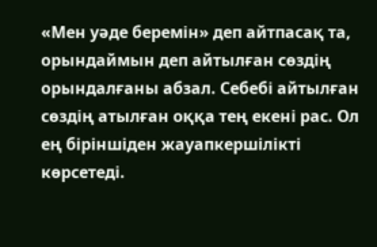«Мен уәде беремін» деп айтпасақ та, орындаймын деп айтылған сөздің орындалғаны абзал. Себебі айтылған сөздің атылған оққа тең екені рас. Ол ең біріншіден жауапкершілікті көрсетеді.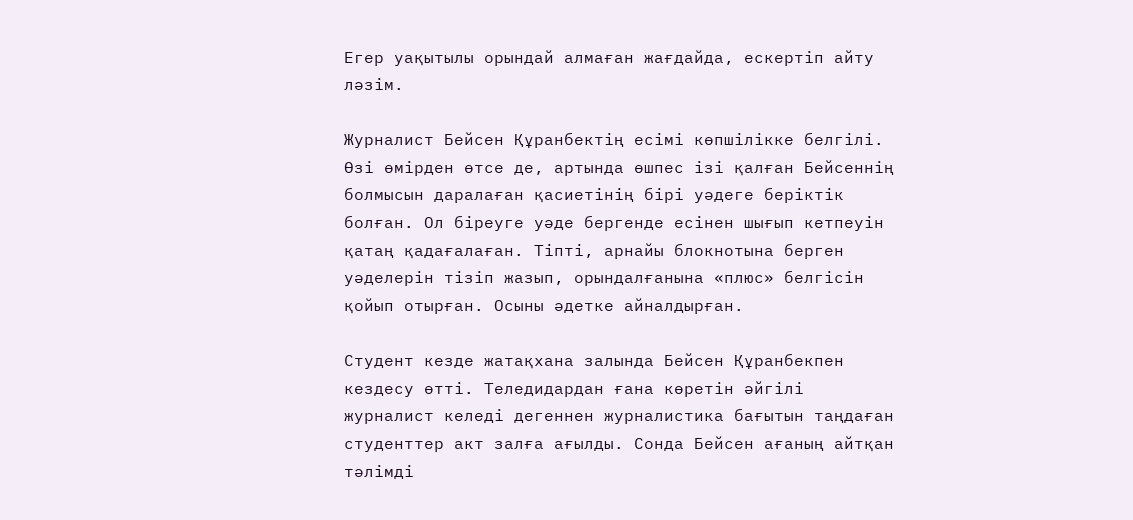Егер уақытылы орындай алмаған жағдайда, ескертіп айту ләзім.

Журналист Бейсен Құранбектің есімі көпшілікке белгілі. Өзі өмірден өтсе де, артында өшпес ізі қалған Бейсеннің болмысын даралаған қасиетінің бірі уәдеге беріктік болған. Ол біреуге уәде бергенде есінен шығып кетпеуін қатаң қадағалаған. Тіпті, арнайы блокнотына берген уәделерін тізіп жазып, орындалғанына «плюс» белгісін қойып отырған. Осыны әдетке айналдырған.

Студент кезде жатақхана залында Бейсен Құранбекпен кездесу өтті. Теледидардан ғана көретін әйгілі журналист келеді дегеннен журналистика бағытын таңдаған студенттер акт залға ағылды. Сонда Бейсен ағаның айтқан тәлімді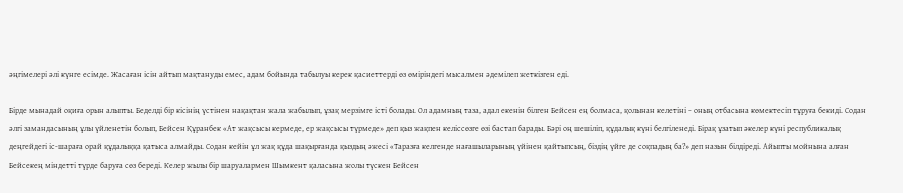әңгімелері әлі күнге есімде. Жасаған ісін айтып мақтануды емес, адам бойында табылуы керек қасиеттерді өз өміріндегі мысалмен әдемілеп жеткізген еді.

Бірде мынадай оқиға орын алыпты. Беделді бір кісінің үстінен нақақтан жала жабылып, ұзақ мерзімге істі болады. Ол адамның таза, адал екенін білген Бейсен ең болмаса, қолынан келетіні – оның отбасына көмектесіп тұруға бекиді. Содан әлгі замандасының ұлы үйленетін болып, Бейсен Құранбек «Ат жақсысы кермеде, ер жақсысы түрмеде» деп қыз жақпен келіссөзге өзі бастап барады. Бәрі оң шешіліп, құдалық күні белгіленеді. Бірақ ұзатып әкелер күні республикалық деңгейдегі іс-шараға орай құдалыққа қатыса алмайды. Содан кейін ұл жақ құда шақырғанда қыздың әжесі «Таразға келгенде нағашыларының үйінен қайтыпсың, біздің үйге де соқпадың ба?» деп назын білдіреді. Айыпты мойнына алған Бейсекең міндетті түрде баруға сөз береді. Келер жылы бір шаруалармен Шымкент қаласына жолы түскен Бейсен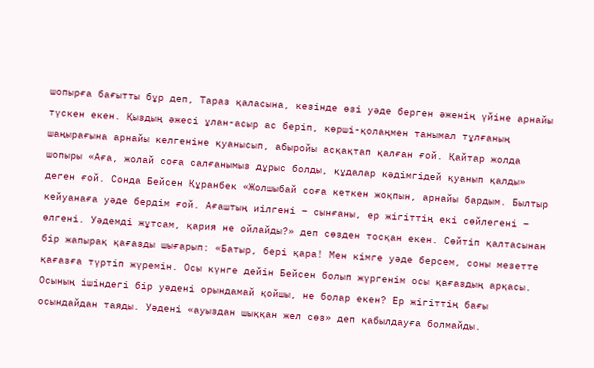шопырға бағытты бұр деп, Тараз қаласына, кезінде өзі уәде берген әженің үйіне арнайы түскен екен. Қыздың әжесі ұлан-асыр ас беріп, көрші-қолаңмен танымал тұлғаның шаңырағына арнайы келгеніне қуанысып, абыройы асқақтап қалған ғой. Қайтар жолда шопыры «Аға, жолай соға салғанымыз дұрыс болды, құдалар кәдімгідей қуанып қалды» деген ғой. Сонда Бейсен Құранбек «Жолшыбай соға кеткен жоқпын, арнайы бардым. Былтыр кейуанаға уәде бердім ғой. Ағаштың иілгені – сынғаны, ер жігіттің екі сөйлегені – өлгені. Уәдемді жұтсам, қария не ойлайды?» деп сөзден тосқан екен. Сөйтіп қалтасынан бір жапырақ қағазды шығарып: «Батыр, бері қара! Мен кімге уәде берсем, соны мезетте қағазға түртіп жүремін. Осы күнге дейін Бейсен болып жүргенім осы қағаздың арқасы. Осының ішіндегі бір уәдені орындамай қойшы, не болар екен? Ер жігіттің бағы осындайдан таяды. Уәдені «ауыздан шыққан жел сөз» деп қабылдауға болмайды.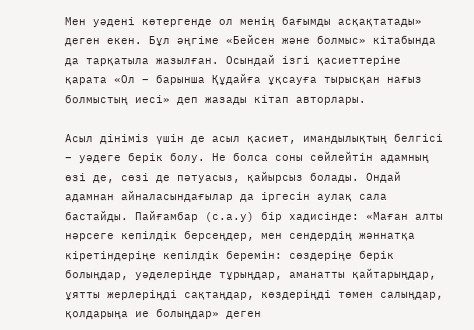Мен уәдені көтергенде ол менің бағымды асқақтатады» деген екен. Бұл әңгіме «Бейсен және болмыс» кітабында да тарқатыла жазылған. Осындай ізгі қасиеттеріне қарата «Ол – барынша Құдайға ұқсауға тырысқан нағыз болмыстың иесі» деп жазады кітап авторлары.

Асыл дініміз үшін де асыл қасиет, имандылықтың белгісі – уәдеге берік болу. Не болса соны сөйлейтін адамның өзі де, сөзі де пәтуасыз, қайырсыз болады. Ондай адамнан айналасындағылар да іргесін аулақ сала бастайды. Пайғамбар (с.а.у) бір хадисінде: «Маған алты нәрсеге кепілдік берсеңдер, мен сендердің жәннатқа кіретіндеріңе кепілдік беремін: сөздеріңе берік болыңдар, уәделеріңде тұрыңдар, аманатты қайтарыңдар, ұятты жерлеріңді сақтаңдар, көздеріңді төмен салыңдар, қолдарыңа ие болыңдар» деген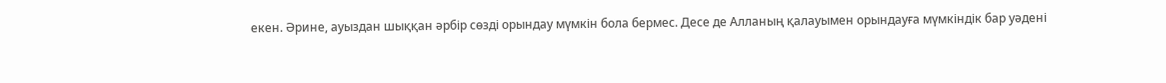екен. Әрине, ауыздан шыққан әрбір сөзді орындау мүмкін бола бермес. Десе де Алланың қалауымен орындауға мүмкіндік бар уәдені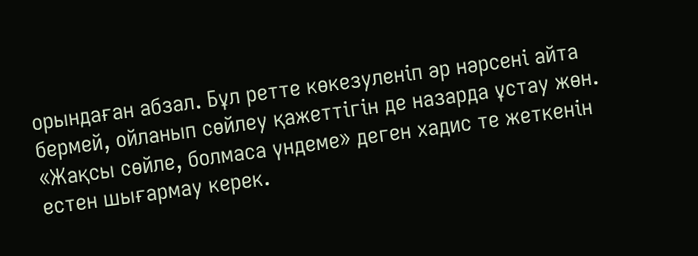орындаған абзал. Бұл ретте көкезуленіп әр нәрсені айта бермей, ойланып сөйлеу қажеттігін де назарда ұстау жөн. «Жақсы сөйле, болмаса үндеме» деген хадис те жеткенін естен шығармау керек.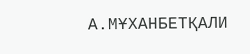А.МҰХАНБЕТҚАЛИ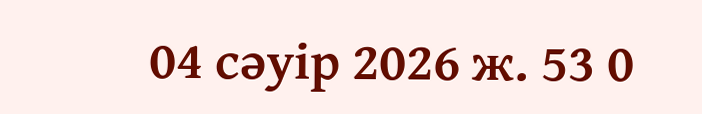04 сәуір 2026 ж. 53 0